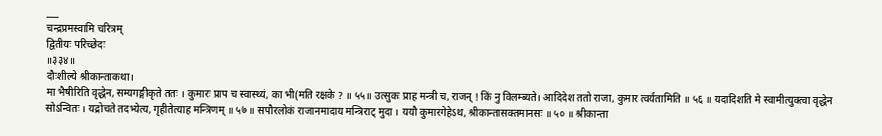___
चन्द्रप्रमस्वामि चरित्रम्
द्वितीयः परिच्छेदः
॥३३४॥
दौःशील्ये श्रीकान्ताकथा।
मा भैषीरिति वृद्धेन, सम्यगङ्गीकृते ततः । कुमारः प्राप च स्वास्थ्यं, का भी(मति रक्षके ? ॥ ५५॥ उत्सुकः प्राह मन्त्री च, राजन् ! किं नु विलम्ब्यते। आदिदेश ततो राजा, कुमार त्वर्यतामिति ॥ ५६ ॥ यदादिशति मे स्वामीत्युक्त्वा वृद्धेन सोऽन्वितः । यद्रोचते तदभ्येत्य, गृहीतेत्याह मन्त्रिणम् ॥ ५७ ॥ सपौरलोकं राजानमादाय मन्त्रिराट् मुदा । ययौ कुमारगेहेऽथ, श्रीकान्तासक्तमानसः ॥ ५० ॥ श्रीकान्ता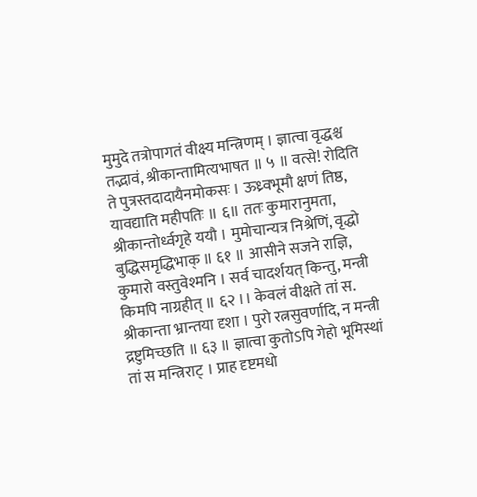मुमुदे तत्रोपागतं वीक्ष्य मन्त्रिणम् । ज्ञात्वा वृद्धश्च तद्भावं, श्रीकान्तामित्यभाषत ॥ ५ ॥ वत्से! रोदिति ते पुत्रस्तदादायैनमोकसः । ऊध्र्वभूमौ क्षणं तिष्ठ, यावद्याति महीपतिः ॥ ६॥ ततः कुमारानुमता, श्रीकान्तोर्ध्वगृहे ययौ । मुमोचान्यत्र निश्रेणिं, वृद्धो बुद्धिसमृद्धिभाक् ॥ ६१ ॥ आसीने सजने राज्ञि, कुमारो वस्तुवेश्मनि । सर्व चादर्शयत् किन्तु, मन्त्री किमपि नाग्रहीत् ॥ ६२ ।। केवलं वीक्षते तां स. श्रीकान्ता भ्रान्तया दृशा । पुरो रत्नसुवर्णादि, न मन्त्री द्रष्टुमिच्छति ॥ ६३ ॥ ज्ञात्वा कुतोऽपि गेहो भूमिस्थां तां स मन्त्रिराट् । प्राह दृष्टमधो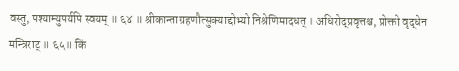वस्तु, पश्याम्युपर्यपि स्वयम् ॥ ६४ ॥ श्रीकान्ताग्रहणौत्सुक्याद्दोभ्यो निश्रेणिमादधत् । अधिरोद्प्रवृत्तश्च, प्रोक्तो वृद्धेन मन्त्रिराट् ॥ ६५॥ किं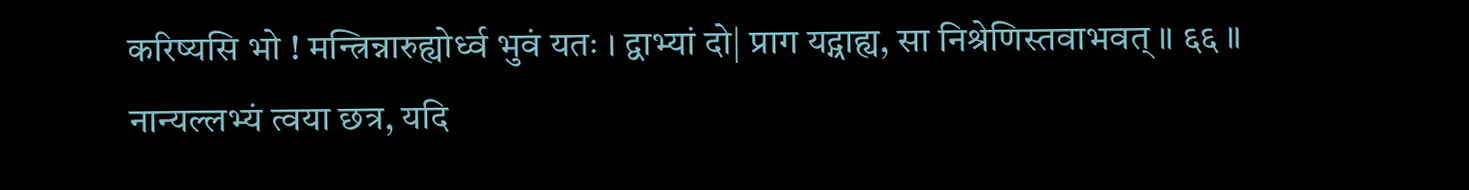करिष्यसि भो ! मन्त्रिन्नारुह्योर्ध्व भुवं यतः । द्वाभ्यां दो| प्राग यद्ग्राह्य, सा निश्रेणिस्तवाभवत् ॥ ६६ ॥ नान्यल्लभ्यं त्वया छत्र, यदि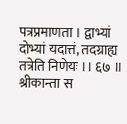पत्रप्रमाणता । द्वाभ्यां दोभ्यां यदात्तं, तदग्राह्य तत्रेति निणेयः ।। ६७ ॥ श्रीकान्ता स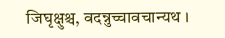जिघृक्षुश्च, वदन्नुच्चावचान्यथ ।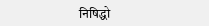निषिद्धो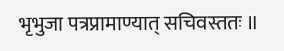भृभुजा पत्रप्रामाण्यात् सचिवस्ततः ॥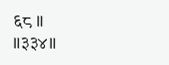६८ ॥
॥३३४॥